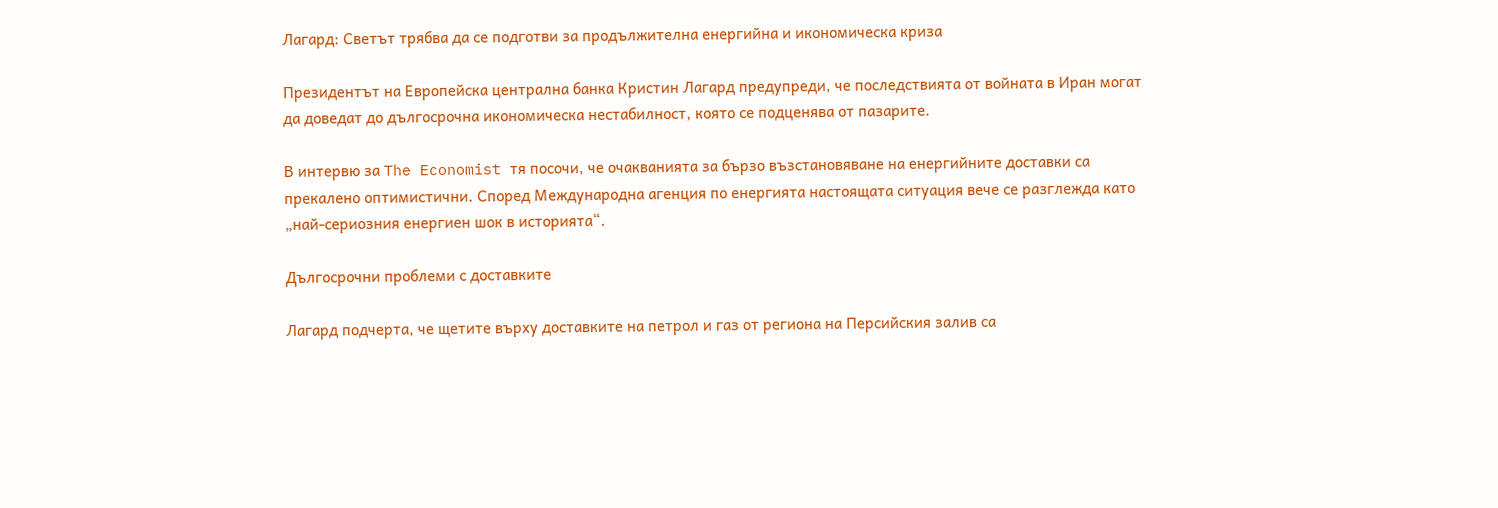Лагард: Светът трябва да се подготви за продължителна енергийна и икономическа криза

Президентът на Европейска централна банка Кристин Лагард предупреди, че последствията от войната в Иран могат да доведат до дългосрочна икономическа нестабилност, която се подценява от пазарите.

В интервю за The Economist тя посочи, че очакванията за бързо възстановяване на енергийните доставки са прекалено оптимистични. Според Международна агенция по енергията настоящата ситуация вече се разглежда като „най-сериозния енергиен шок в историята“.

Дългосрочни проблеми с доставките

Лагард подчерта, че щетите върху доставките на петрол и газ от региона на Персийския залив са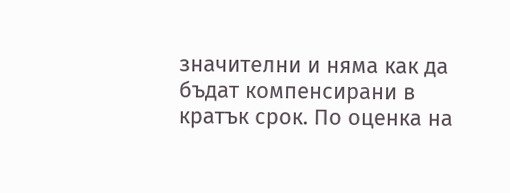значителни и няма как да бъдат компенсирани в кратък срок. По оценка на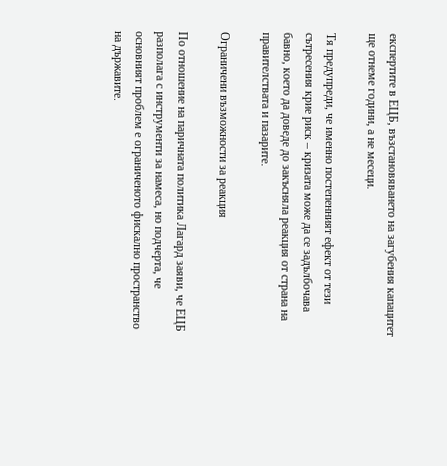експертите в ЕЦБ, възстановяването на загубения капацитет ще отнеме години, а не месеци.

Тя предупреди, че именно постепенният ефект от тези сътресения крие риск – кризата може да се задълбочава бавно, което да доведе до закъсняла реакция от страна на правителствата и пазарите.

Ограничени възможности за реакция

По отношение на паричната политика Лагард заяви, че ЕЦБ разполага с инструменти за намеса, но подчерта, че основният проблем е ограниченото фискално пространство на държавите.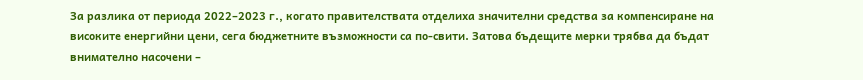За разлика от периода 2022–2023 г., когато правителствата отделиха значителни средства за компенсиране на високите енергийни цени, сега бюджетните възможности са по-свити. Затова бъдещите мерки трябва да бъдат внимателно насочени –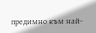предимно към най-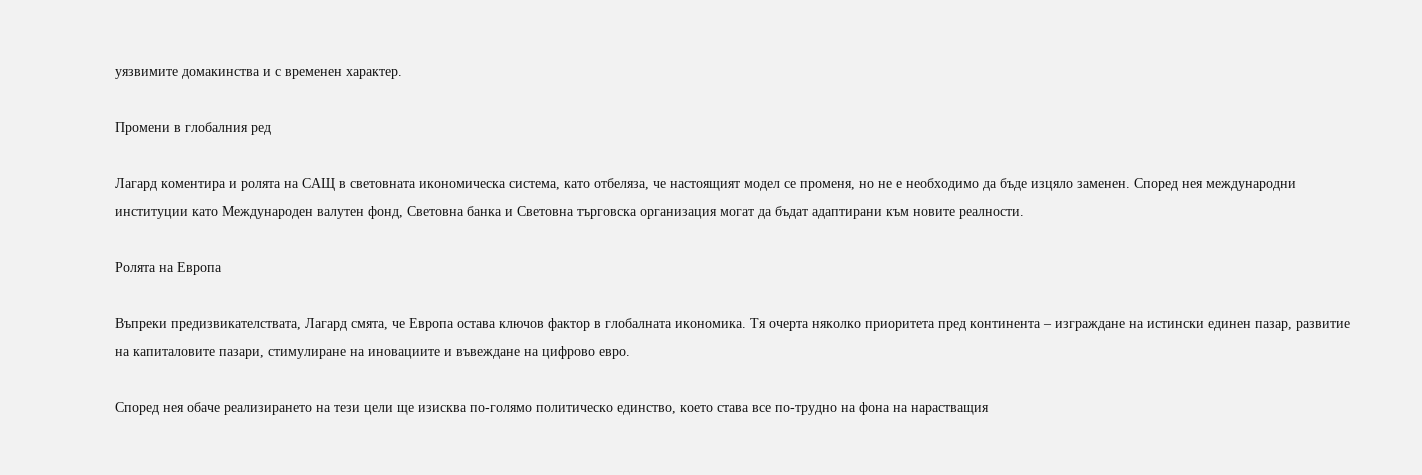уязвимите домакинства и с временен характер.

Промени в глобалния ред

Лагард коментира и ролята на САЩ в световната икономическа система, като отбеляза, че настоящият модел се променя, но не е необходимо да бъде изцяло заменен. Според нея международни институции като Международен валутен фонд, Световна банка и Световна търговска организация могат да бъдат адаптирани към новите реалности.

Ролята на Европа

Въпреки предизвикателствата, Лагард смята, че Европа остава ключов фактор в глобалната икономика. Тя очерта няколко приоритета пред континента – изграждане на истински единен пазар, развитие на капиталовите пазари, стимулиране на иновациите и въвеждане на цифрово евро.

Според нея обаче реализирането на тези цели ще изисква по-голямо политическо единство, което става все по-трудно на фона на нарастващия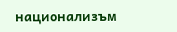национализъм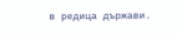в редица държави.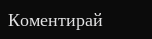Коментирай